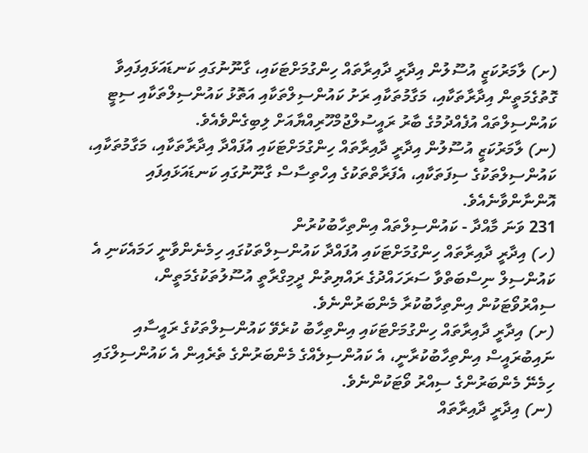(ށ) ލާމަރުކަޒީ އުސޫލުން އިދާރީ ދާއިރާތައް ހިންގުމަށްޓަކައި، ގާނޫނުގައި ކަނޑައަޅައިފައިވާ ގޮތުގެމަތީން އިދާރާތަކާއި، މަގާމުތަކާއި ރަށު ކައުންސިލްތަކާއި އަތޮޅު ކައުންސިލްތަކާއި ސިޓީ ކައުންސިލްތައް އުފެއްދުމުގެ ބާރު ރައީސުލްޖުމްހޫރިއްޔާއަށް ލިބިގެންވެއެވެ.
(ނ) ލާމަރުކަޒީ އުސޫލުން އިދާރީ ދާއިރާތައް ހިންގުމަށްޓަކައި އުފައްދާ އިދާރާތަކާއި، މަގާމުތަކާއި، ކައުންސިލްތަކުގެ ސިފަތަކާއި، އެފަރާތްތަކުގެ އިހްތިސާސް ގާނޫނުގައި ކަނޑައަޅައިފައި އޮންނާންވާނެއެވެ.
231 ވަނަ މާއްދާ - ކައުންސިލްތައް އިންތިހާބުކުރުން
(ހ) އިދާރީ ދާއިރާތައް ހިންގުމަށްޓަކައި އުފައްދާ ކައުންސިލްތަކުގައި ހިމެނެންވާނީ ހަމައެކަނި އެ ކައުންސިލް ނިސްބަތްވާ ސަރަހައްދުގެ ރައްޔިތުން ދީމިގްރާތީ އުސޫލުތަކުގެމަތީން، ސިއްރުވޯޓަކުން އިންތިހާބުކުރާ މެންބަރުންނެވެ.
(ށ) އިދާރީ ދާއިރާތައް ހިންގުމަށްޓަކައި އިންތިހާބު ކުރެވޭ ކައުންސިލްތަކުގެ ރައީސާއި ނައިބުރައީސް އިންތިހާބުކުރާނީ، އެ ކައުންސިލެއްގެ މެންބަރުންގެ ތެރެއިން އެ ކައުންސިލްގައި ހިމެނޭ މެންބަރުންގެ ސިއްރު ވޯޓަކުންނެވެ.
(ނ) އިދާރީ ދާއިރާތައް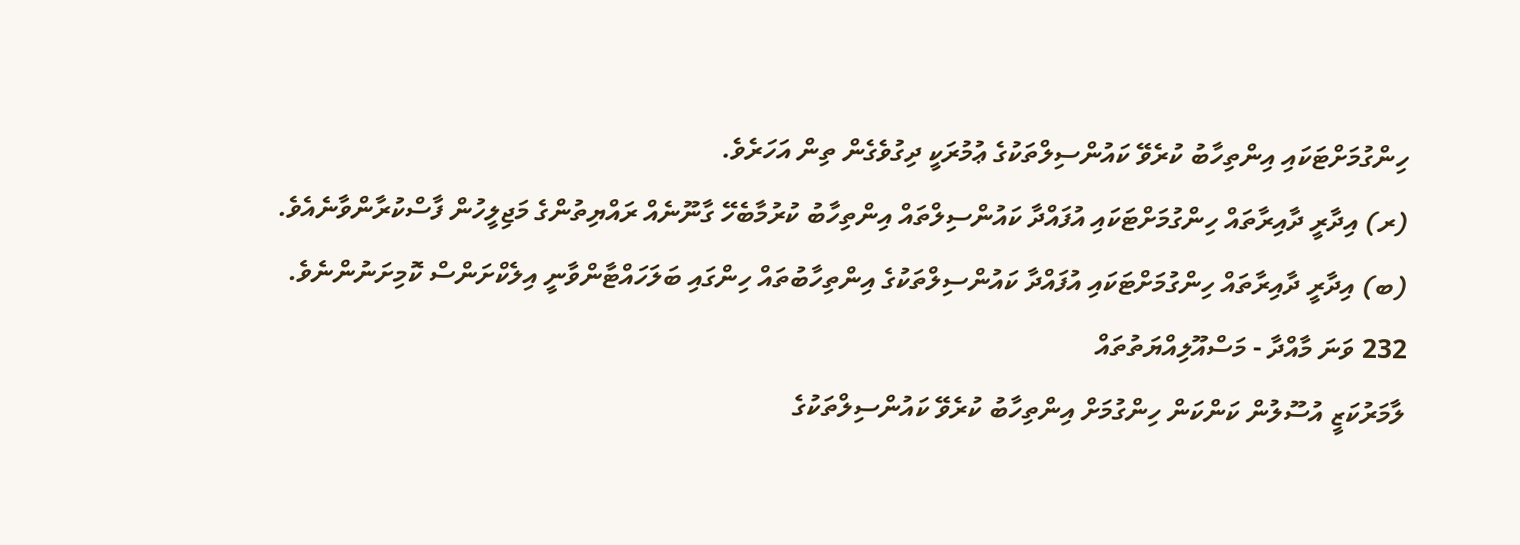ހިންގުމަށްޓަކައި އިންތިހާބު ކުރެވޭ ކައުންސިލްތަކުގެ ޢުމުރަކީ ދިގުވެގެން ތިން އަހަރެވެ.
(ރ) އިދާރީ ދާއިރާތައް ހިންގުމަށްޓަކައި އުފައްދާ ކައުންސިލްތައް އިންތިހާބު ކުރުމާބެހޭ ގާނޫނެއް ރައްޔިތުންގެ މަޖިލީހުން ފާސްކުރާންވާނެއެވެ.
(ބ) އިދާރީ ދާއިރާތައް ހިންގުމަށްޓަކައި އުފައްދާ ކައުންސިލްތަކުގެ އިންތިހާބުތައް ހިންގައި ބަލަހައްޓާންވާނީ އިލެކްށަންސް ކޮމިށަނުންނެވެ.
232 ވަނަ މާއްދާ - މަސްއޫލިއްޔަތުތައް
ލާމަރުކަޒީ އުސޫލުން ކަންކަން ހިންގުމަށް އިންތިހާބު ކުރެވޭ ކައުންސިލްތަކުގެ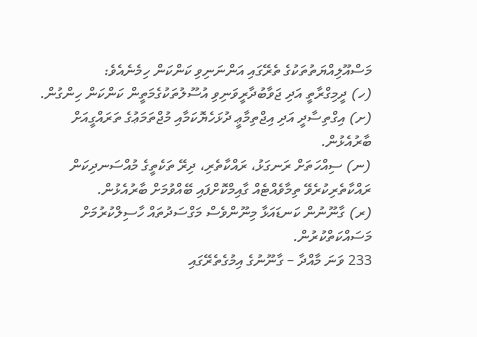މަސްއޫލިއްޔަތުތަކުގެ ތެރޭގައި އަންނަނިވި ކަންކަން ހިމެނެއެވެ:
(ހ) ދީމިގްރާތީ އަދި ޖަވާބުދާރީވަނިވި އުސޫލުތަކުގެމަތީން ކަންކަން ހިންގުން.
(ށ) އިގްތިސާދީ އަދި އިޖްތިމާޢީ ދުޅަހެޔޮކަމާއި މުޖްތަމަޢުގެ ތަރައްގީއަށް ބާރުއެޅުން.
(ނ) ސިއްހަތަށް ރަނގަޅު، ރައްކާތެރި، ދިރޭ ތަކެތީގެ މުއްސަނދިކަން ރައްކާތެރިކުރެވޭ ތިމާވެއްޓެއް ގާއިމްކޮށްފައި ބޭއްވުމަށް ބާރުއެޅުން.
(ރ) ގާނޫނުން ކަނޑައަޅާ މިނޫންވެސް މަގްސަދުތައް ހާސިލްކުރުމަށް މަސައްކަތްކުރުން.
233 ވަނަ މާއްދާ – ގާނޫނުގެ އިމުގެތެރޭގައި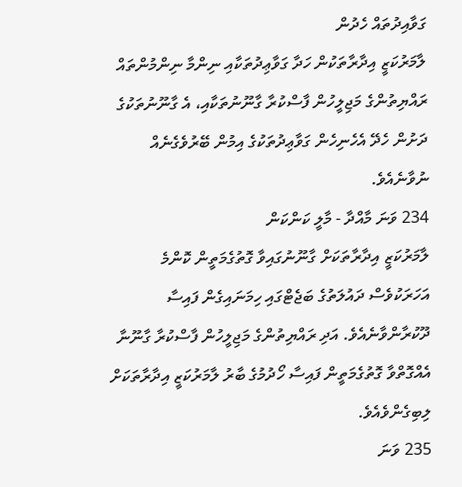ގަވާއިދުތައް ހެދުން
ލާމަރުކަޒީ އިދާރާތަކުން ހަދާ ގަވާޢިދުތަކާއި ނިންމާ ނިންމުންތައް ރައްޔިތުންގެ މަޖިލީހުން ފާސްކުރާ ގާނޫނުތަކާއި، އެ ގާނޫނުތަކުގެ ދަށުން ހެދޭ އެހެނިހެން ގަވާޢިދުތަކުގެ އިމުން ބޭރުވެގެނެއް ނުވާނެއެވެ.
234 ވަނަ މާއްދާ - މާލީ ކަންކަން
ލާމަރުކަޒީ އިދާރާތަކަށް ގާނޫނުގައިވާ ގޮތުގެމަތީން ކޮންމެ އަހަރަކުވެސް ދައުލަތުގެ ބަޖެޓްގައި ހިމަނައިގެން ފައިސާ ދޫކުރާންވާނެއެވެ. އަދި ރައްޔިތުންގެ މަޖިލީހުން ފާސްކުރާ ގާނޫނާ އެއްގޮތްވާ ގޮތުގެމަތީން ފައިސާ ހޯދުމުގެ ބާރު ލާމަރުކަޒީ އިދާރާތަކަށް ލިބިގެންވެއެވެ.
235 ވަނަ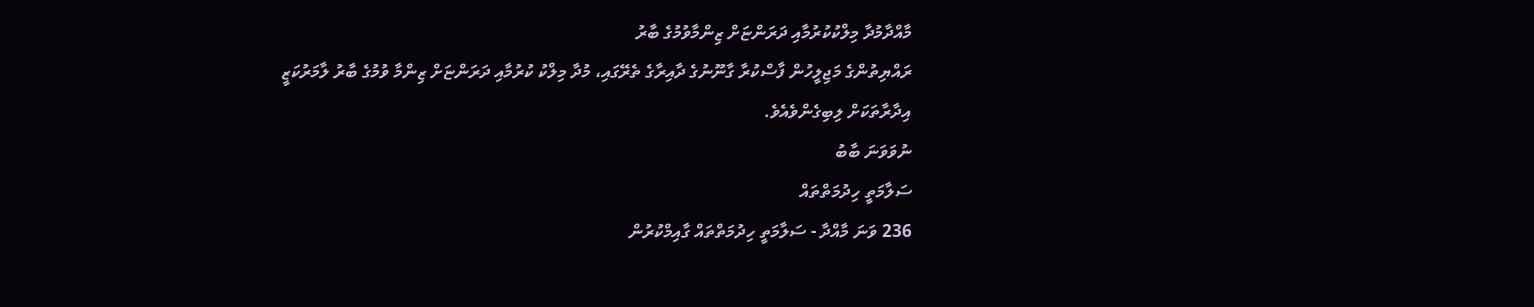މާއްދާމުދާ މިލްކުކުރުމާއި ދަރަންޏަށް ޒިންމާވުމުގެ ބާރު
ރައްޔިތުންގެ މަޖިލީހުން ފާސްކުރާ ގާނޫނުގެ ދާއިރާގެ ތެރޭގައި، މުދާ މިލްކު ކުރުމާއި ދަރަންޏަށް ޒިންމާ ވުމުގެ ބާރު ލާމަރުކަޒީ އިދާރާތަކަށް ލިބިގެންވެއެވެ.
ނުވަވަނަ ބާބު
ސަލާމަތީ ހިދުމަތްތައް
236 ވަނަ މާއްދާ - ސަލާމަތީ ހިދުމަތްތައް ގާއިމްކުރުން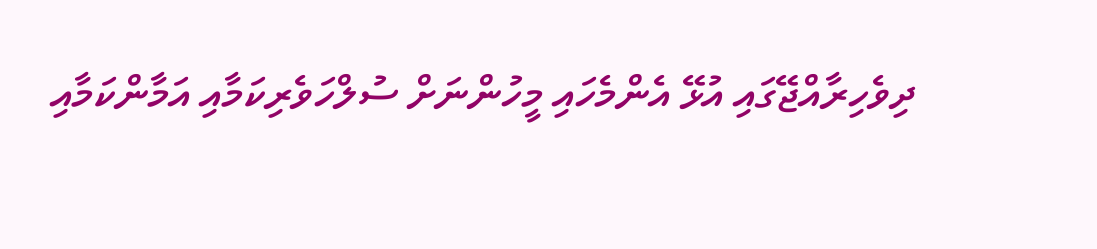ދިވެހިރާއްޖޭގައި އުޅޭ އެންމެހައި މީހުންނަށް ސުލްހަވެރިކަމާއި އަމާންކަމާއި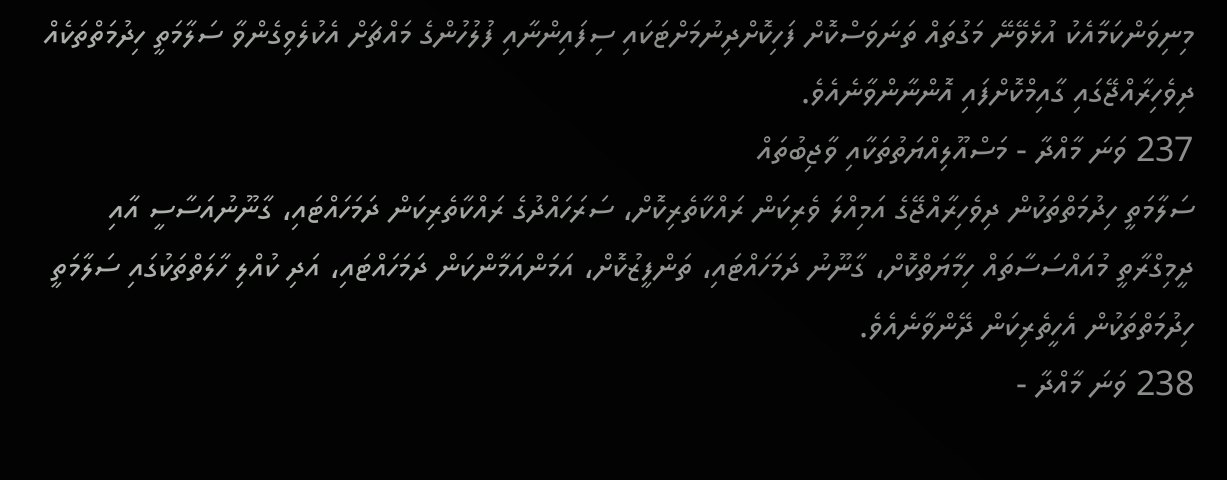މިނިވަންކަމާއެކު އުޅެވޭނޭ މަގުތައް ތަނަވަސްކޮށް ފަހިކޮށްދިނުމަށްޓަކައި ސިފައިންނާއި ފުލުހުންގެ މައްޗަށް އެކުލެވިގެންވާ ސަލާމަތީ ހިދުމަތްތަކެއް ދިވެހިރާއްޖޭގައި ގާއިމްކޮށްފައި އޮންނާންވާނެއެވެ.
237 ވަނަ މާއްދާ - މަސްއޫލިއްޔަތުތަކާއި ވާޖިބުތައް
ސަލާމަތީ ހިދުމަތްތަކުން ދިވެހިރާއްޖޭގެ އަމިއްލަ ވެރިކަން ރައްކާތެރިކޮށް، ސަރަހައްދުގެ ރައްކާތެރިކަން ދަމަހައްޓައި، ގާނޫނުއަސާސީ އާއި ދީމިގްރާތީ މުއައްސަސާތައް ހިމާޔަތްކޮށް، ގާނޫނު ދަމަހައްޓައި، ތަންފީޒުކޮށް، އަމަންއަމާންކަން ދަމަހައްޓައި، އަދި ކުއްލި ހާލަތްތަކުގައި ސަލާމަތީ ހިދުމަތްތަކުން އެހީތެރިކަން ދޭންވާނެއެވެ.
238 ވަނަ މާއްދާ -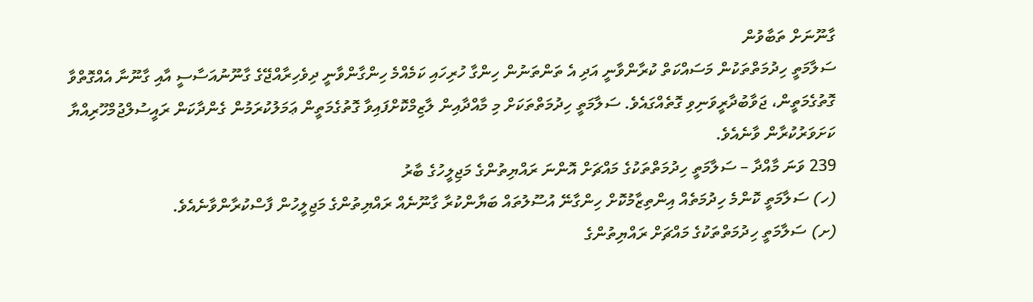ގާނޫނަށް ތަބާވުން
ސަލާމަތީ ހިދުމަތްތަކުން މަސައްކަތް ކުރާންވާނީ އަދި އެ ތަންތަނުން ހިންގާ ހުރިހައި ކަމެއްމެ ހިންގާންވާނީ ދިވެހިރާއްޖޭގެ ގާނޫނުއަސާސީ އާއި ގާނޫނާ އެއްގޮތްވާ ގޮތުގެމަތީން، ޖަވާބުދާރީވަނިވި ގޮތެއްގައެވެ. ސަލާމަތީ ހިދުމަތްތަކަށް މި މާއްދާއިން ލާޒިމްކޮށްފައިވާ ގޮތުގެމަތީން ޢަމަލުކުރަމުން ގެންދާކަން ރައީސުލްޖުމްހޫރިއްޔާ ކަށަވަރުކުރާން ވާނެއެވެ.
239 ވަނަ މާއްދާ – ސަލާމަތީ ހިދުމަތްތަކުގެ މައްޗަށް އޮންނަ ރައްޔިތުންގެ މަޖިލީހުގެ ބާރު
(ހ) ސަލާމަތީ ކޮންމެ ހިދުމަތެއް އިންތިޒާމުކޮށް ހިންގާނޭ އުސޫލުތައް ބަޔާންކުރާ ގާނޫނެއް ރައްޔިތުންގެ މަޖިލީހުން ފާސްކުރާންވާނެއެވެ.
(ށ) ސަލާމަތީ ހިދުމަތްތަކުގެ މައްޗަށް ރައްޔިތުންގެ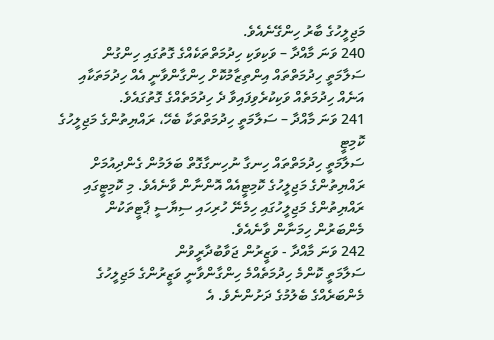މަޖިލީހުގެ ބާރު ހިންގޭނެއެވެ.
240 ވަނަ މާއްދާ – ވަކިވަކި ހިދުމަތްތަކެއްގެ ގޮތުގައި ހިންގުން
ސަލާމަތީ ހިދުމަތްތައް އިންތިޒާމުކޮށް ހިންގާންވާނީ އެއް ހިދުމަތަކާއި އަނެއް ހިދުމަތެއް ވަކިކުރެވިފައިވާ ދެ ހިދުމަތެއްގެ ގޮތުގައެވެ.
241 ވަނަ މާއްދާ – ސަލާމަތީ ހިދުމަތްތަކާ ބެހޭ، ރައްޔިތުންގެ މަޖިލީހުގެ ކޮމިޓީ
ސަލާމަތީ ހިދުމަތްތައް ހިނގާ ނުހިނގާގޮތް ބަލަމުން ގެންދިއުމަށް ރައްޔިތުންގެ މަޖިލީހުގެ ކޮމިޓީއެއް އޮންނާން ވާނެއެވެ. މި ކޮމިޓީގައި ރައްޔިތުންގެ މަޖިލީހުގައި ހިމެނޭ ހުރިހައި ސިޔާސީ ޕާޓީތަކުން މެންބަރުން ހިމަނާން ވާނެއެވެ.
242 ވަނަ މާއްދާ - ވަޒީރުން ޖަވާބުދާރީވުން
ސަލާމަތީ ކޮންމެ ހިދުމަތެއްމެ ހިންގާންވާނީ ވަޒީރުންގެ މަޖިލީހުގެ މެންބަރެއްގެ ބެލުމުގެ ދަށުންނެވެ. އެ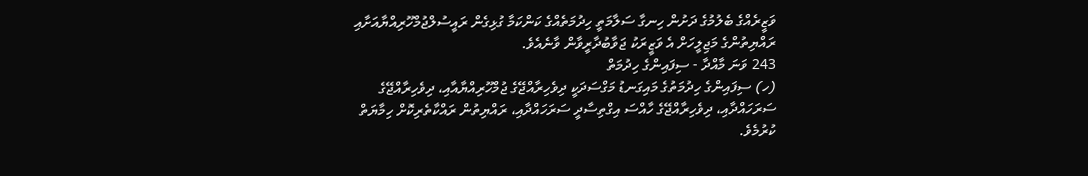ވަޒީރެއްގެ ބެލުމުގެ ދަށުން ހިނގާ ސަލާމަތީ ހިދުމަތެއްގެ ކަންކަމާ ގުޅިގެން ރައީސުލްޖުމްހޫރިއްޔާއަށާއި ރައްޔިތުންގެ މަޖިލީހަށް އެ ވަޒީރަކު ޖަވާބުދާރީވާން ވާނެއެވެ.
243 ވަނަ މާއްދާ - ސިފައިންގެ ހިދުމަތް
(ހ) ސިފައިންގެ ހިދުމަތުގެ މައިގަނޑު މަގްސަދަކީ ދިވެހިރާއްޖޭގެ ޖުމްހޫރިއްޔާއާއި، ދިވެހިރާއްޖޭގެ ސަރަހައްދާއި، ދިވެހިރާއްޖޭގެ ހާއްސަ އިގްތިސާދީ ސަރަހައްދާއި، ރައްޔިތުން ރައްކާތެރިކޮށް ހިމާޔަތް ކުރުމެވެ.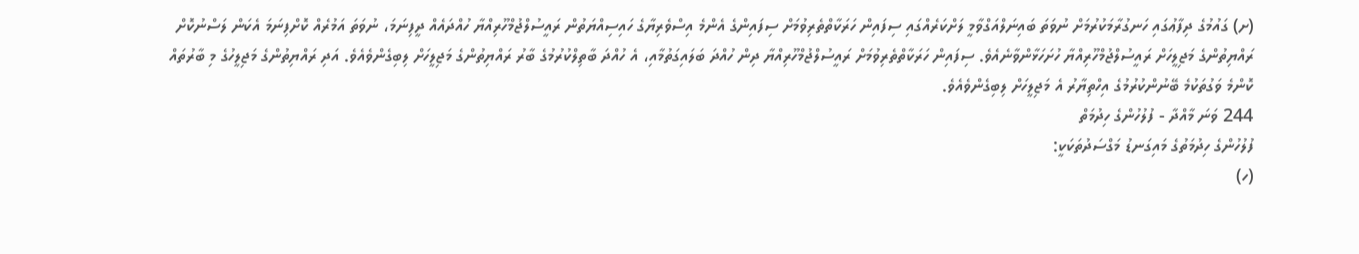(ށ) ގައުމުގެ ދިފާޢުގައި ހަނގުރާމަކުރުމަށް ނުވަތަ ބައިނަލްއަގްވާމީ ލަށްކަރެއްގައި ސިފައިން ހަރަކާތްތެރިވުމަށް ސިފައިންގެ އެންމެ އިސްވެރިޔާގެ ހައިސިއްޔަތުން ރައީސުލްޖުމްހޫރިއްޔާ ހުއްދައެއް ދީފިނަމަ، ނުވަތަ އަމުރެއް ކޮށްފިނަމަ އެކަން ލަސްނުކޮށް ރައްޔިތުންގެ މަޖިލީހަށް ރައީސުލްޖުމްހޫރިއްޔާ ހުށަހަޅާންވާނެއެވެ. ސިފައިން ހަރަކާތްތެރިވުމަށް ރައީސުލްޖުމްހޫރިއްޔާ ދިން ހުއްދަ ބަލައިގަތުމާއި، އެ ހުއްދަ ބާތިލްކުރުމުގެ ބާރު ރައްޔިތުންގެ މަޖިލީހަށް ލިބިގެންވެއެވެ. އަދި ރައްޔިތުންގެ މަޖިލީހުގެ މި ބާރުތައް ކޮންމެ ވަގުތަކުމެ ބޭނުންކުރުމުގެ އިހްތިޔާރު އެ މަޖިލީހަށް ލިބިގެންވެއެވެ.
244 ވަނަ މާއްދާ - ފުލުހުންގެ ހިދުމަތް
ފުލުހުންގެ ހިދުމަތުގެ މައިގަނޑު މަގްސަދުތަކަކީ:
(ހ)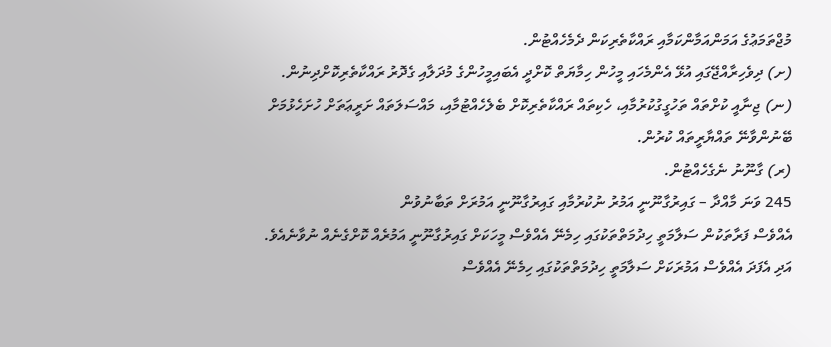މުޖްތަމަޢުގެ އަމަންއަމާންކަމާއި ރައްކާތެރިކަން ދެމެހެއްޓުން.
(ށ) ދިވެހިރާއްޖޭގައި އުޅޭ އެންމެހައި މީހުން ހިމާޔަތް ކޮށްދީ އެބައިމީހުންގެ މުދަލާއި ގެދޮރު ރައްކާތެރިކޮށްދިނުން.
(ނ) ޖިނާއީ ކުށްތައް ތަހުގީގުކުރުމާއި، ހެކިތައް ރައްކާތެރިކޮށް ބެލެހެއްޓުމާއި، މައްސަލަތައް ށަރީޢަތަށް ހުށަހެޅުމަށް ބޭނުންވާނޭ ތައްޔާރީތައް ކުރުން.
(ރ) ގާނޫނު ނެގެހެއްޓުން.
245 ވަނަ މާއްދާ – ގައިރުގާނޫނީ އަމުރު ނުކުރުމާއި ގައިރުގާނޫނީ އަމުރަށް ތަބާނުވުން
އެއްވެސް ފަރާތަކުން ސަލާމަތީ ހިދުމަތްތަކުގައި ހިމެނޭ އެއްވެސް މީހަކަށް ގައިރުގާނޫނީ އަމުރެއް ކޮށްގެނެއް ނުވާނެއެވެ. އަދި އެފަދަ އެއްވެސް އަމުރަކަށް ސަލާމަތީ ހިދުމަތްތަކުގައި ހިމެނޭ އެއްވެސް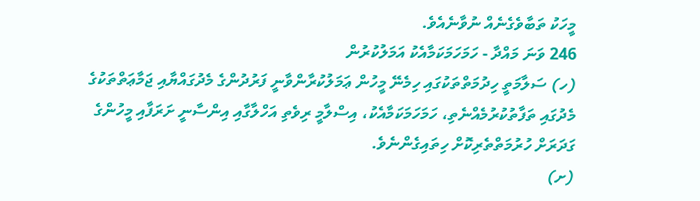މީހަކު ތަބާވެގެނެއް ނުވާނެއެވެ.
246 ވަނަ މައްދާ - ހަމަހަމަކަމާއެކު އަމަލުކުރުން
(ހ) ސަލާމަތީ ހިދުމަތްތަކުގައި ހިމެނޭ މީހުން ޢަމަލުކުރާންވާނީ ފަރުދުންގެ މެދުގައްޔާއި ޖަމާޢަތްތަކުގެ މެދުގައި ތަފާތުކުރުމެއްނެތި، ހަމަހަމަކަމާއެކު، އިސްލާމީ ރިވެތި އަހްލާގާއި އިންސާނީ ށަރަފާއި މީހުންގެ ގަދަރަށް ހުރުމަތްތެރިކޮށް ހިތައިގެންނެވެ.
(ށ)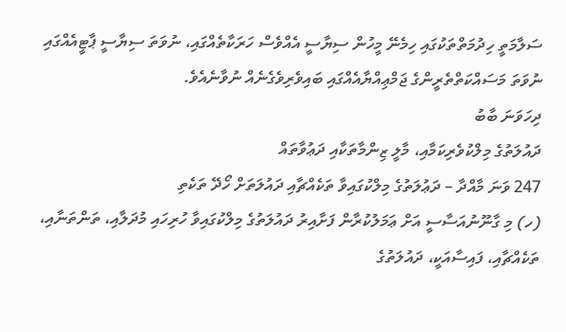ސަލާމަތީ ހިދުމަތްތަކުގައި ހިމެނޭ މީހުން ސިޔާސީ އެއްވެސް ހަރަކާތެއްގައި، ނުވަތަ ސިޔާސީ ޕާޓީއެއްގައި ނުވަތަ މަސައްކަތްތެރީންގެ ޖަމްޢިއްޔާއެއްގައި ބައިވެރިވެގެނެއް ނުވާނެއެވެ.
ދިހަވަނަ ބާބު
ދައުލަތުގެ މިލްކުވެރިކަމާއި، މާލީ ޒިންމާތަކާއި ދަޢުވާތައް
247 ވަނަ މާއްދާ – ދަޢުލަތުގެ މިލްކުގައިވާ ތަކެއްޗާއި ދައުލަތަށް ހޯދޭ ތަކެތި
(ހ) މި ގާނޫނުއަސާސީ އަށް ޢަމަލުކުރާން ފަށާއިރު ދައުލަތުގެ މިލްކުގައިވާ ހުރިހައި މުދަލާއި، ތަންތަނާއި، ތަކެއްޗާއި، ފައިސާއަކީ، ދައުލަތުގެ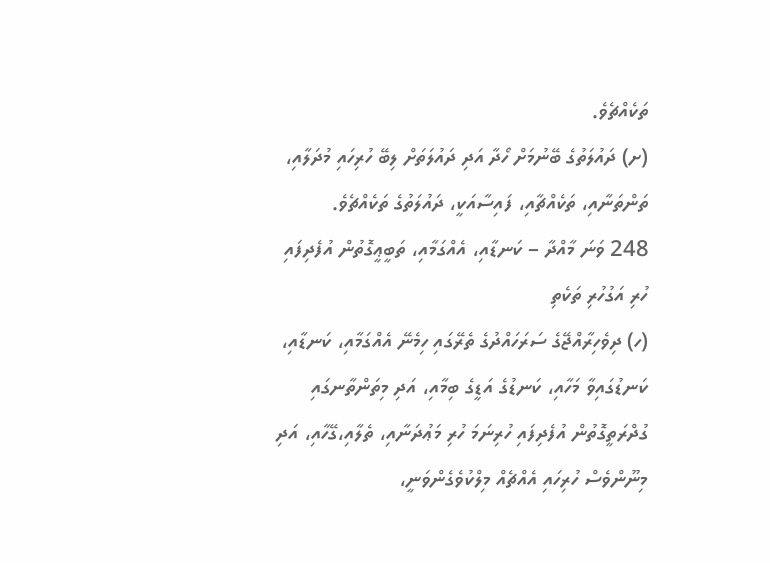ތަކެއްޗެވެ.
(ށ) ދައުލަތުގެ ބޭނުމަށް ހޯދާ އަދި ދައުލަތަށް ލިބޭ ހުރިހައި މުދަލާއި، ތަންތަނާއި، ތަކެއްޗާއި، ފައިސާއަކީ، ދައުލަތުގެ ތަކެއްޗެވެ.
248 ވަނަ މާއްދާ – ކަނޑާއި، އެއްގަމާއި، ތަބީޢީގޮތުން އުފެދިފައި ހުރި އަގުހުރި ތަކެތި
(ހ) ދިވެހިރާއްޖޭގެ ސަރަހައްދުގެ ތެރޭގައި ހިމެނޭ އެއްގަމާއި، ކަނޑާއި، ކަނޑުގައިވާ މަހާއި، ކަނޑުގެ އަޑީގެ ބިމާއި، އަދި މިތަންތާނގައި ގުދްރަތީގޮތުން އުފެދިފައި ހުރިނަމަ ހުރި މަޢުދަނާއި، ތެލާއި،ގޭހާއި، އަދި މިނޫންވެސް ހުރިހައި އެއްޗެއް މިލްކުވެގެންވަނީ،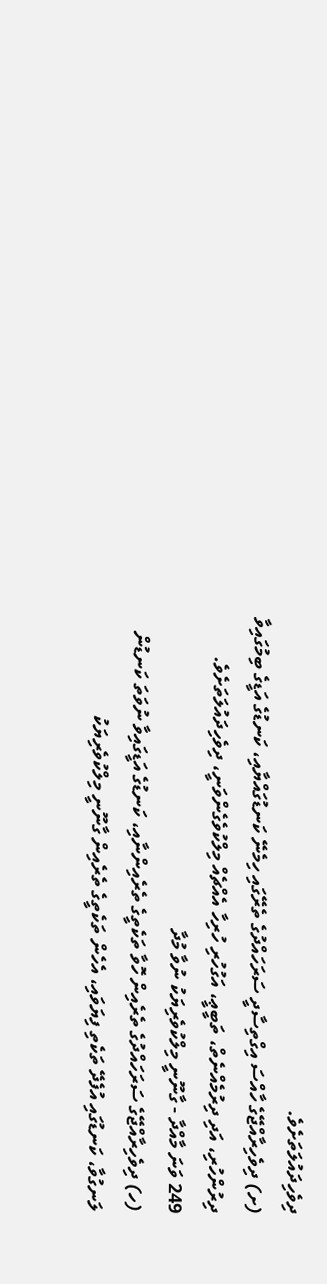ދިވެހިދައުލަތަށެވެ.
(ށ) ދިވެހިރާއްޖޭގެ ހާއްސަ އިގްތިސާދީ ސަރަހައްދުގެ ތެރޭގައި ހިމެނޭ ކަނޑުގައްޔާއި، ކަނޑުގެ އަޑީގެ ބިމުގައިވާ ދިރުންހުރި، އަދި ދިރުމެއްނެތް، ތަބީޢީ، އަގުހުރި ހުރިހާ އެއްޗެއް މިލްކުވެގެންވަނީ، ދިވެހިދައުލަތަށެވެ.
249 ވަނަ މާއްދާ - ގާނޫނީ މިލްކުވެރިޔަކު ނުވާ މުދާ
(ހ) ދިވެހިރާއްޖޭގެ ސަރަހައްދުގެ ތެރެއިން ހޮވާ ތަކެތީގެ ތެރެއިންނާއި، ކަނޑުގެ އަޑީގައިވާ ނުވަތަ ކަނޑުން ލަނގުވާ، ކަނޑުގައި އުފެދޭ ތަކެތި ފިޔަވައި، އެހެން ތަކެތީގެ ތެރެއިން ގާނޫނީ މިލްކުވެރިޔަކު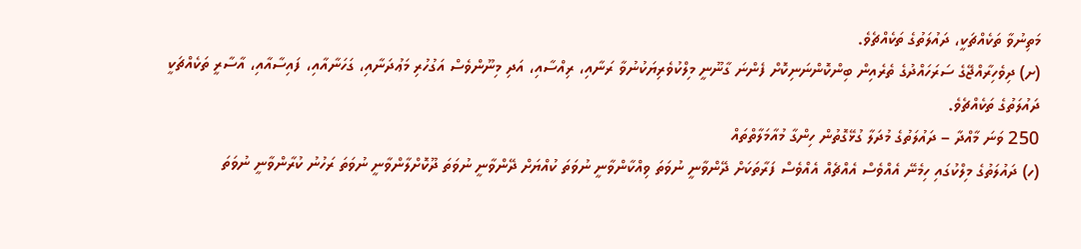މަތިނުވާ ތަކެއްޗަކީ، ދައުލަތުގެ ތަކެއްޗެވެ.
(ށ) ދިވެހިރާއްޖޭގެ ސަރަހައްދުގެ ތެރެއިން ބިންކޮންނަނިކޮށް ފެންނަ ގާނޫނީ މިލްކުވެރިޔަކުނުވާ ރަނާއި، ރިއްސާއި، އަދި މިނޫންވެސް އަގުހުރި މަޢުދަނާއި، ގަހަނާއާއި، ފައިސާއާއި، އާސާރީ ތަކެއްޗަކީ ދައުލަތުގެ ތަކެއްޗެވެ.
250 ވަނަ މާއްދާ – ދައުލަތުގެ މުދަލާ ގުޅޭގޮތުން ހިންގާ މުއާމަލާތްތައް
(ހ) ދައުލަތުގެ މިލްކުގައި ހިމެނޭ އެއްވެސް އެއްޗެއް އެއްވެސް ފަރާތަކަށް ދޭންވާނީ ނުވަތަ ވިއްކާންވާނީ ނުވަތަ ކުއްޔަށް ދޭންވާނީ ނުވަތަ ދޫކޮށްލާންވާނީ ނުވަތަ ރަހުނު ކުރާންވާނީ ނުވަތަ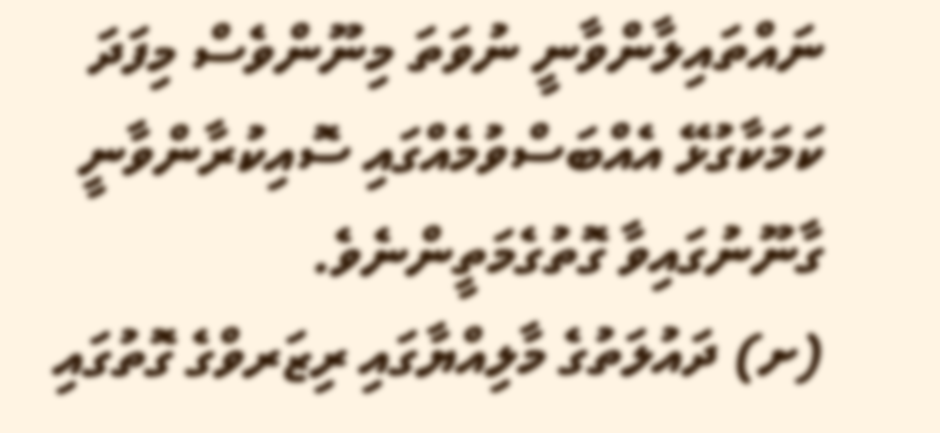ނައްތައިލާންވާނީ ނުވަތަ މިނޫންވެސް މިފަދަ ކަމަކާގުޅޭ އެއްބަސްވުމެއްގައި ސޮއިކުރާންވާނީ ގާނޫނުގައިވާ ގޮތުގެމަތީންނެވެ.
(ށ) ދައުލަތުގެ މާލިއްޔާގައި ރިޒަރވްގެ ގޮތުގައި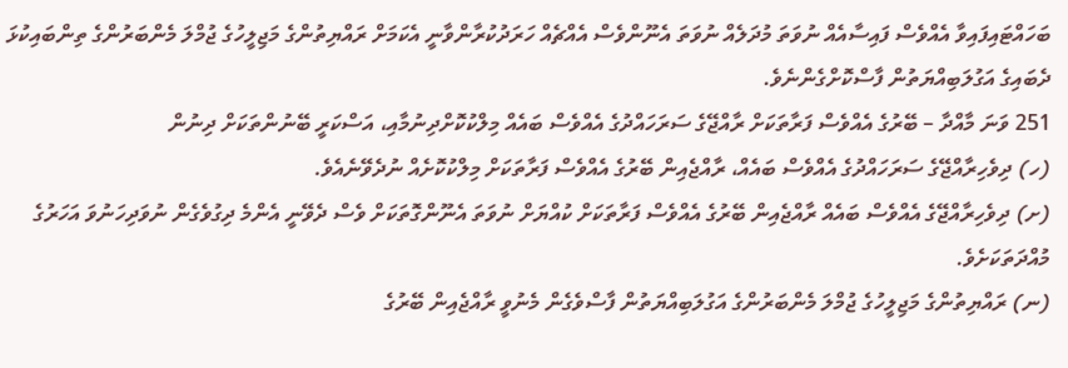ބަހައްޓައިފައިވާ އެއްވެސް ފައިސާއެއް ނުވަތަ މުދަލެއް ނުވަތަ އެނޫންވެސް އެއްޗެއް ހަރަދުކުރާންވާނީ އެކަމަށް ރައްޔިތުންގެ މަޖިލީހުގެ ޖުމްލަ މެންބަރުންގެ ތިންބައިކުޅަ ދެބައިގެ އަގުލަބިއްޔަތުން ފާސްކޮށްގެންނެވެ.
251 ވަނަ މާއްދާ – ބޭރުގެ އެއްވެސް ފަރާތަކަށް ރާއްޖޭގެ ސަރަހައްދުގެ އެއްވެސް ބައެއް މިލްކުކޮށްދިނުމާއި، އަސްކަރީ ބޭނުންތަކަށް ދިނުން
(ހ) ދިވެހިރާއްޖޭގެ ސަރަހައްދުގެ އެއްވެސް ބައެއް، ރާއްޖެއިން ބޭރުގެ އެއްވެސް ފަރާތަކަށް މިލްކުކޮށެއް ނުދެވޭނެއެވެ.
(ށ) ދިވެހިރާއްޖޭގެ އެއްވެސް ބައެއް ރާއްޖެއިން ބޭރުގެ އެއްވެސް ފަރާތަކަށް ކުއްޔަށް ނުވަތަ އެނޫންގޮތަކަށް ވެސް ދެވޭނީ އެންމެ ދިގުވެގެން ނުވަދިހަނުވަ އަހަރުގެ މުއްދަތަކަށެވެ.
(ނ) ރައްޔިތުންގެ މަޖިލީހުގެ ޖުމްލަ މެންބަރުންގެ އަގުލަބިއްޔަތުން ފާސްވެގެން މެނުވީ ރާއްޖެއިން ބޭރުގެ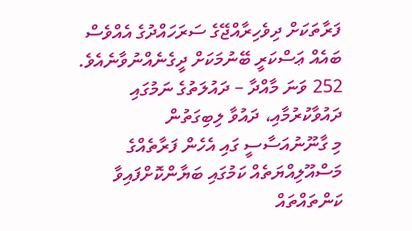ފަރާތަކަށް ދިވެހިރާއްޖޭގެ ސަރަހައްދުގެ އެއްވެސް ބައެއް ޢަސްކަރީ ބޭނުމަކަށް ދީގެނެއްނުވާނެއެވެ.
252 ވަނަ މާއްދާ – ދައުލަތުގެ ނަމުގައި ދައުވާކުރުމާއި، ދައުވާ ލިބިގަތުން
މި ގާނޫނުއަސާސީ ގައި އެހެން ފަރާތެއްގެ މަސްއޫލިއްޔަތެއް ކަމުގައި ބަޔާންކޮށްފައިވާ ކަންތައްތައް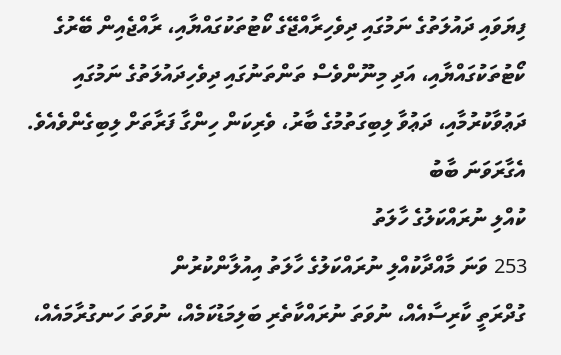ފިޔަވައި ދައުލަތުގެ ނަމުގައި ދިވެހިރާއްޖޭގެ ކޯޓުތަކުގައްޔާއި، ރާއްޖެއިން ބޭރުގެ ކޯޓުތަކުގައްޔާއި، އަދި މިނޫންވެސް ތަންތަނުގައި ދިވެހިދައުލަތުގެ ނަމުގައި ދަޢުވާކުރުމާއި، ދަޢުވާ ލިބިގަތުމުގެ ބާރު، ވެރިކަން ހިންގާ ފަރާތަށް ލިބިގެންވެއެވެ.
އެގާރަވަނަ ބާބު
ކުއްލި ނުރައްކަލުގެ ހާލަތު
253 ވަނަ މާއްދާކުއްލި ނުރައްކަލުގެ ހާލަތު އިއުލާންކުރުން
ގުދްރަތީ ކާރިސާއެއް، ނުވަތަ ނުރައްކާތެރި ބަލިމަޑުކަމެއް، ނުވަތަ ހަނގުރާމައެއް،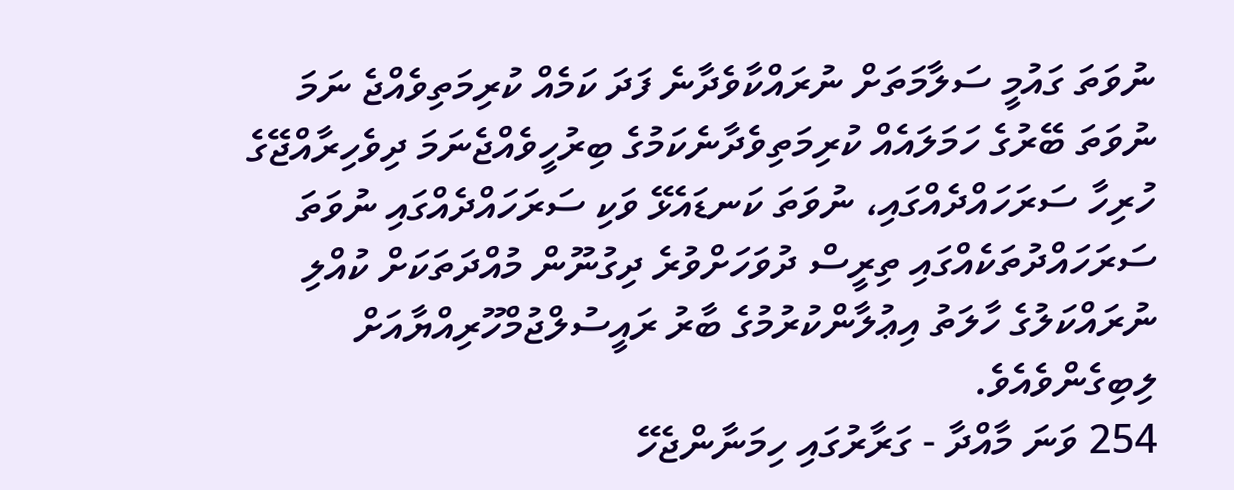ނުވަތަ ގައުމީ ސަލާމަތަށް ނުރައްކާވެދާނެ ފަދަ ކަމެއް ކުރިމަތިވެއްޖެ ނަމަ ނުވަތަ ބޭރުގެ ހަމަލައެއް ކުރިމަތިވެދާނެކަމުގެ ބިރުހީވެއްޖެނަމަ ދިވެހިރާއްޖޭގެ ހުރިހާ ސަރަހައްދެއްގައި، ނުވަތަ ކަނޑައެޅޭ ވަކި ސަރަހައްދެއްގައި ނުވަތަ ސަރަހައްދުތަކެއްގައި ތިރީސް ދުވަހަށްވުރެ ދިގުނޫން މުއްދަތަކަށް ކުއްލި ނުރައްކަލުގެ ހާލަތު އިޢުލާންކުރުމުގެ ބާރު ރައީސުލްޖުމްހޫރިއްޔާއަށް ލިބިގެންވެއެވެ.
254 ވަނަ މާއްދާ - ގަރާރުގައި ހިމަނާންޖެހޭ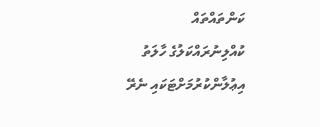ކަންތައްތައް
ކުއްލިނުރައްކަލުގެ ހާލަތު އިޢުލާންކުރުމަށްޓަކައި ނެރޭ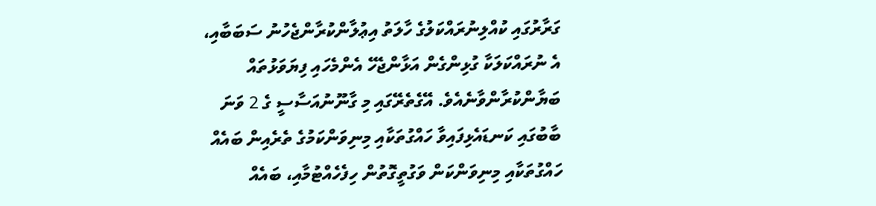ގަރާރުގައި ކުއްލިނުރައްކަލުގެ ހާލަތު އިޢުލާންކުރާންޖެހުނު ސަބަބާއި، އެ ނުރައްކަލަކާ ގުޅިންގެން އަޅާންޖެހޭ އެންމެހައި ފިޔަވަޅުތައް ބަޔާންކުރާންވާނެއެވެ. އޭގެތެރޭގައި މި ގާނޫނުއަސާސީ ގެ 2 ވަނަ ބާބުގައި ކަނޑައެޅިފައިވާ ހައްގުތަކާއި މިނިވަންކަމުގެ ތެރެއިން ބައެއް ހައްގުތަކާއި މިނިވަންކަން ވަގުތީގޮތުން ހިފެހެއްޓުމާއި، ބައެއް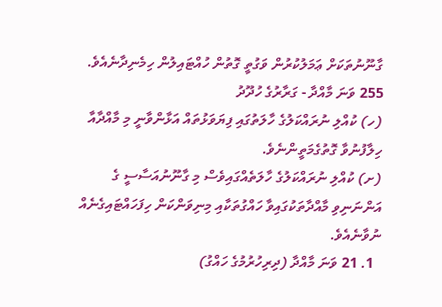ގާނޫނުތަކަށް ޢަމަލުކުރުން ވަގުތީ ގޮތުން ހުއްޓައިލުން ހިމެނިދާނެއެވެ.
255 ވަނަ މާއްދާ - ގަރާރުގެ ހުދޫދު
(ހ) ކުއްލި ނުރައްކަލުގެ ހާލަތުގައި ފިޔަވަޅުތައް އަޅާންވާނީ މި މާއްދާއާ ހިލާފުނުވާ ގޮތުގެމަތީންނެވެ.
(ށ) ކުއްލި ނުރައްކަލުގެ ހާލަތެއްގައިވެސް މި ގާނޫނުއަސާސީ ގެ އަންނަނިވި މާއްދާތަކުގައިވާ ހައްގުތަކާއި މިނިވަންކަން ހިފަހައްޓައިގެނެއް ނުވާނެއެވެ.
  1. 21 ވަނަ މާއްދާ (ދިރިހުރުމުގެ ހައްގު)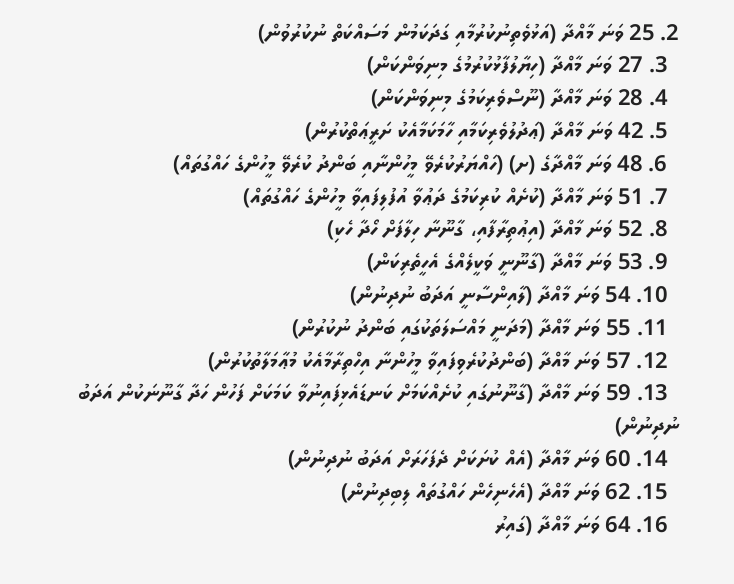2. 25 ވަނަ މާއްދާ (އަޅުވެތިނުކުރުމާއި ގަދަކަމުން މަސައްކަތް ނުކުރުވުން)
  3. 27 ވަނަ މާއްދާ (ހިޔާލުފާޅުކުރުމުގެ މިނިވަންކަން)
  4. 28 ވަނަ މާއްދާ (ނޫސްވެރިކަމުގެ މިނިވަންކަން)
  5. 42 ވަނަ މާއްދާ (ޢަދުލުވެރިކަމާއި ހާމަކަމާއެކު ށަރީޢަތްކުރުން)
  6. 48 ވަނަ މާއްދާގެ (ށ) (ހައްޔަރުކުރެވޭ މީހުންނާއި ބަންދު ކުރެވޭ މީހުންގެ ހައްގުތައް)
  7. 51 ވަނަ މާއްދާ (ކުށެއް ކުރިކަމުގެ ދަޢުވާ އުފުލިފައިވާ މީހުންގެ ހައްގުތައް)
  8. 52 ވަނަ މާއްދާ (އިޢުތިރާފާއި، ގާނޫނާ ހިލާފަށް ހޯދާ ހެކި)
  9. 53 ވަނަ މާއްދާ (ގާނޫނީ ވަކީލެއްގެ އެހީތެރިކަން)
  10. 54 ވަނަ މާއްދާ (ލާއިންސާނީ އަދަބު ނުދިނުން)
  11. 55 ވަނަ މާއްދާ (މަދަނީ މައްސަލަތަކުގައި ބަންދު ނުކުރުން)
  12. 57 ވަނަ މާއްދާ (ބަންދުކުރެވިފައިވާ މީހުންނާ އިހްތިރާމާއެކު މުޢާމަލާތުކުރުން)
  13. 59 ވަނަ މާއްދާ (ގާނޫނުގައި ކުށެއްކަމަށް ކަނޑައެޅިފައިނުވާ ކަމަކަށް ފަހުން ހަދާ ގާނޫނަކުން އަދަބު ނުދިނުން)
  14. 60 ވަނަ މާއްދާ (އެއް ކުށަކަށް ދެފަހަރަށް އަދަބު ނުދިނުން)
  15. 62 ވަނަ މާއްދާ (އެހެނިހެން ހައްގުތައް ލިބިދިނުން)
  16. 64 ވަނަ މާއްދާ (ގައިރު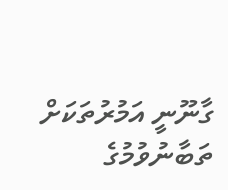ގާނޫނީ އަމުރުތަކަށް ތަބާނުވުމުގެ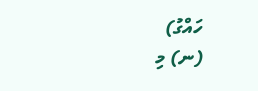ހައްގު)
(ނ) މި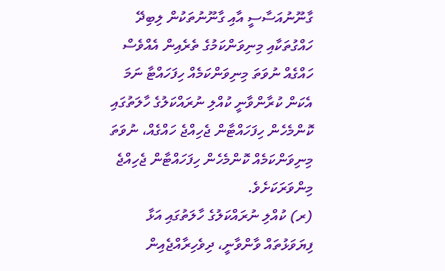ގާނޫނުއަސާސީ އާއި ގާނޫނުތަކުން ލިބިދޭ ހައްގުތަކާއި މިނިވަންކަމުގެ ތެރެއިން އެއްވެސް ހައްގެއް ނުވަތަ މިނިވަންކަމެއް ހިފަހައްޓާ ނަމަ އެކަން ކުރާންވާނީ ކުއްލި ނުރައްކަލުގެ ހާލަތުގައި ކޮންމެހެން ހިފަހައްޓާން ޖެހިއްޖެ ހައްގެއް، ނުވަތަ މިނިވަންކަމެއް ކޮންމެހެން ހިފަހައްޓާން ޖެހިއްޖެ މިންވަރަކަށެވެ.
(ރ) ކުއްލި ނުރައްކަލުގެ ހާލަތުގައި އަޅާ ފިޔަވަޅުތައް ވާންވާނީ، ދިވެހިރާއްޖެއިން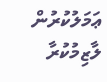ޢަމަލުކުރުން ލާޒިމުކުރާ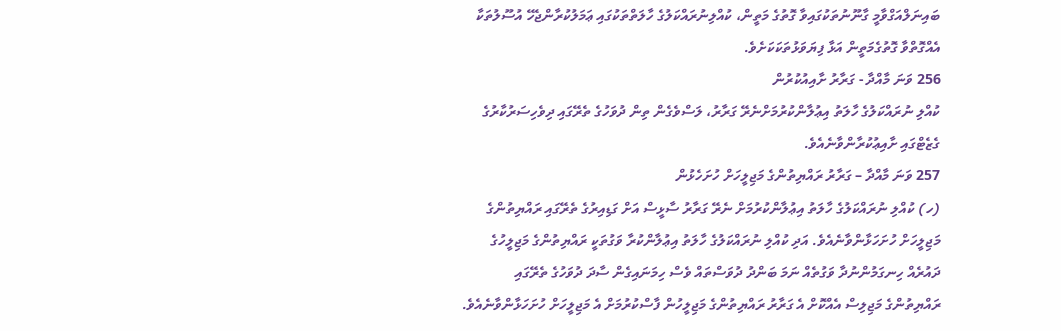ބައިނަލްއަގްވާމީ ގާނޫނުތަކުގައިވާ ގޮތުގެ މަތީން، ކުއްލިނުރައްކަލުގެ ހާލަތްތަކުގައި ޢަމަލުކުރާންޖެހޭ އުސޫލުތަކާ އެއްގޮތްވާ ގޮތުގެމަތީން އަޅާ ފިޔަވަޅުތަކަކަށެވެ.
256 ވަނަ މާއްދާ - ގަރާރު ށާއިއުކުރުން
ކުއްލި ނުރައްކަލުގެ ހާލަތު އިޢުލާންކުރުމަށްނެރޭ ގަރާރު، ލަސްވެގެން ތިން ދުވަހުގެ ތެރޭގައި ދިވެހިސަރުކާރުގެ ގެޒެޓްގައި ށާއިޢުކުރާންވާނެއެވެ.
257 ވަނަ މާއްދާ – ގަރާރު ރައްޔިތުންގެ މަޖިލީހަށް ހުށަހެޅުން
(ހ) ކުއްލި ނުރައްކަލުގެ ހާލަތު އިޢުލާންކުރުމަށް ނެރޭ ގަރާރު ސާޅީސް އަށް ގަޑިއިރުގެ ތެރޭގައި ރައްޔިތުންގެ މަޖިލީހަށް ހުށަހަޅާންވާނެއެވެ. އަދި ކުއްލި ނުރައްކަލުގެ ހާލަތު އިޢުލާންކުރާ ވަގުތަކީ ރައްޔިތުންގެ މަޖިލީހުގެ ދައުރެއް ހިނގަމުންނުދާ ވަގުތެއް ނަމަ ބަންދު ދުވަސްތައް ވެސް ހިމަނައިގެން ސާދަ ދުވަހުގެ ތެރޭގައި ރައްޔިތުންގެ މަޖިލިސް އެއްކޮށް އެ ގަރާރު ރައްޔިތުންގެ މަޖިލީހުން ފާސްކުރުމަށް އެ މަޖިލީހަށް ހުށަހަޅާންވާނެއެވެ.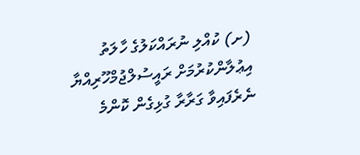(ށ) ކުއްލި ނުރައްކަލުގެ ހާލަތު އިޢުލާންކުރުމަށް ރައީސުލްޖުމްހޫރިއްޔާ ނެރެފައިވާ ގަރާރާ ގުޅިގެން ކޮންމެ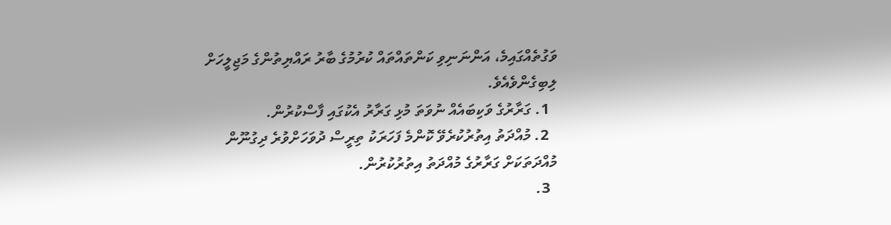ވަގުތެއްގައިމެ، އަންނަނިވި ކަންތައްތައް ކުރުމުގެ ބާރު ރައްޔިތުންގެ މަޖިލީހަށް ލިބިގެންވެއެވެ.
  1. ގަރާރުގެ ވަކިބައެއް ނުވަތަ މުޅި ގަރާރު އެކުގައި ފާސްކުރުން.
  2. މުއްދަތު އިތުރުކުރެވޭ ކޮންމެ ފަހަރަކު ތިރީސް ދުވަހަށްވުރެ ދިގުނޫން މުއްދަތަކަށް ގަރާރުގެ މުއްދަތު އިތުރުކުރުން.
  3.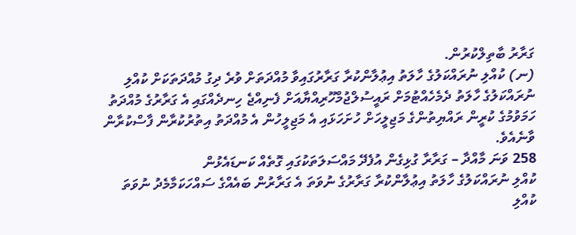ގަރާރު ބާތިލްކުރުން.
(ނ) ކުއްލި ނުރައްކަލުގެ ހާލަތު އިޢުލާންކުރާ ގަރާރުގައިވާ މުއްދަތަށް ވުރެ ދިގު މުއްދަތަކަށް ކުއްލި ނުރައްކަލުގެ ހާލަތު ދެމެހެއްޓުމަށް ރައީސުލްޖުމްހޫރިއްޔާއަށް ފެނިއްޖެ ހިނދެއްގައި އެ ގަރާރުގެ މުއްދަތު ހަމަވުމުގެ ކުރީން ރައްޔިތުންގެ މަޖިލީހަށް ހުށަހަޅައި އެ މަޖިލީހުން އެ މުއްދަތު އިތުރުކުރާން ފާސްކުރާން ވާނެއެވެ.
258 ވަނަ މާއްދާ – ގަރާރާ ގުޅިގެން އުފެދޭ މައްސަލަތަކުގައި ގޮތެއް ކަނޑައެޅުން
ކުއްލި ނުރައްކަލުގެ ހާލަތު އިޢުލާންކުރާ ގަރާރުގެ ނުވަތަ އެ ގަރާރުން ބައެއްގެ ސައްހަކަމާމެދު ނުވަތަ ކުއްލި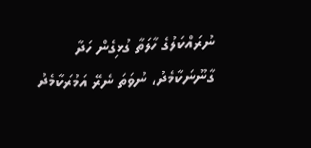ނުރައްކަލުގެ ހާލަތާ ގުޅިގެން ހަދާ ގާނޫނަކާމެދު، ނުވަތަ ނެރޭ އަމުރަކާމެދު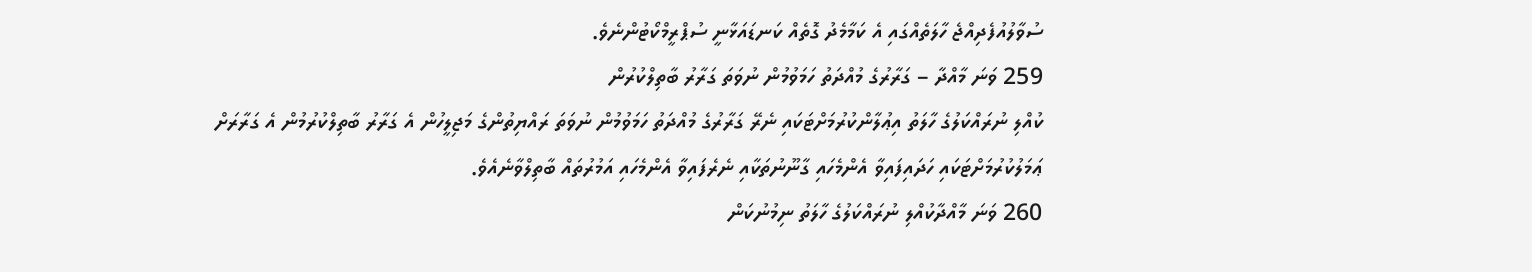ސުވާލުއުފެދިއްޖެ ހާލަތެއްގައި އެ ކަމާމެދު ގޮތެއް ކަނޑައަޅާނީ ސުޕްރީމްކޯޓުންނެވެ.
259 ވަނަ މާއްދާ – ގަރާރުގެ މުއްދަތު ހަމަވުމުން ނުވަތަ ގަރާރު ބާތިލްކުރުން
ކުއްލި ނުރައްކަލުގެ ހާލަތު އިޢުލާންކުރުމަށްޓަކައި ނެރޭ ގަރާރުގެ މުއްދަތު ހަމަވުމުން ނުވަތަ ރައްޔިތުންގެ މަޖިލީހުން އެ ގަރާރު ބާތިލްކުރުމުން އެ ގަރާރަށް ޢަމަލުކުރުމަށްޓަކައި ހަދައިފައިވާ އެންމެހައި ގާނޫނުތަކާއި ނެރެފައިވާ އެންމެހައި އަމުރުތައް ބާތިލްވާނެއެވެ.
260 ވަނަ މާއްދާކުއްލި ނުރައްކަލުގެ ހާލަތު ނިމުނުކަން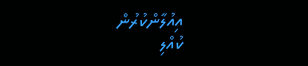އިއުލާންކުރުން
ކުއްލި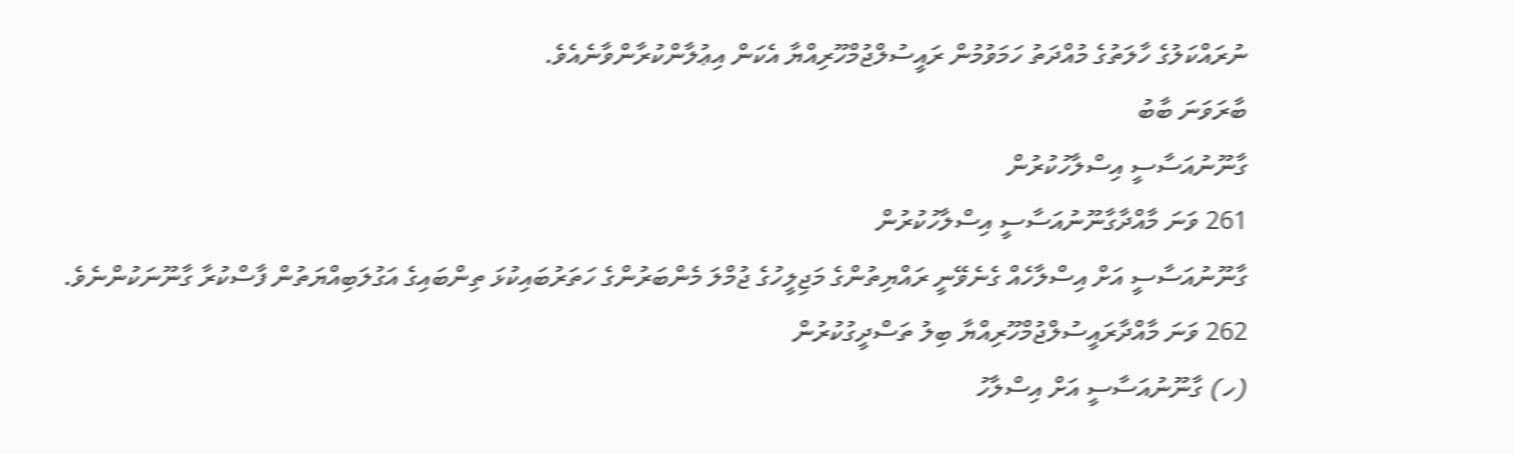ނުރައްކަލުގެ ހާލަތުގެ މުއްދަތު ހަމަވުމުން ރައީސުލްޖުމްހޫރިއްޔާ އެކަން އިޢުލާންކުރާންވާނެއެވެ.
ބާރަވަނަ ބާބު
ގާނޫނުއަސާސީ އިސްލާހުކުރުން
261 ވަނަ މާއްދާގާނޫނުއަސާސީ އިސްލާހުކުރުން
ގާނޫނުއަސާސީ އަށް އިސްލާހެއް ގެނެވޭނީ ރައްޔިތުންގެ މަޖިލީހުގެ ޖުމްލަ މެންބަރުންގެ ހަތަރުބައިކުޅަ ތިންބައިގެ އަގުލަބިއްޔަތުން ފާސްކުރާ ގާނޫނަކުންނެވެ.
262 ވަނަ މާއްދާރައީސުލްޖުމްހޫރިއްޔާ ބިލު ތަސްދީގުކުރުން
(ހ) ގާނޫނުއަސާސީ އަށް އިސްލާހު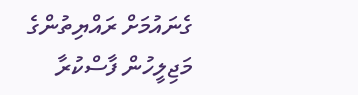ގެނައުމަށް ރައްޔިތުންގެ މަޖިލީހުން ފާސްކުރާ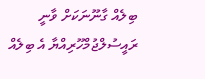ބިލެއް ގާނޫނަކަށް ވާނީ ރައީސުލްޖުމްހޫރިއްޔާ އެ ބިލެއް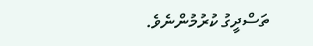ތަސްދީގު ކުރުމުންނެވެ.